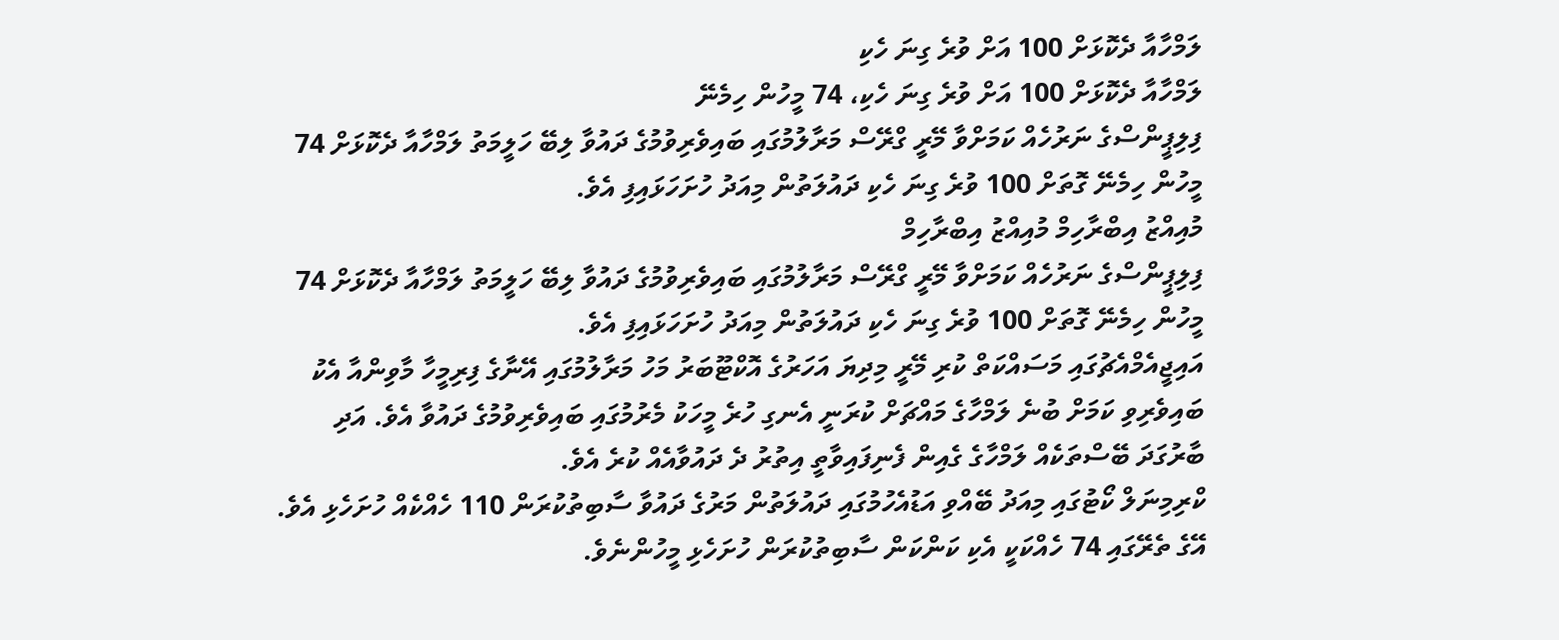ލަމްހާއާ ދެކޮޅަށް 100 އަށް ވުރެ ގިނަ ހެކި
ލަމްހާއާ ދެކޮޅަށް 100 އަށް ވުރެ ގިނަ ހެކި، 74 މީހުން ހިމެނޭ
ފިލިޕީންސްގެ ނަރުހެއް ކަމަށްވާ މޭރީ ގްރޭސް މަރާލުމުގައި ބައިވެރިވުމުގެ ދައުވާ ލިބޭ ހަލީމަތު ލަމްހާއާ ދެކޮޅަށް 74 މީހުން ހިމެނޭ ގޮތަށް 100 ވުރެ ގިނަ ހެކި ދައުލަތުން މިއަދު ހުށަހަޅައިފި އެވެ.
މުއިއްޒު އިބްރާހިމް މުއިއްޒު އިބްރާހިމް
ފިލިޕީންސްގެ ނަރުހެއް ކަމަށްވާ މޭރީ ގްރޭސް މަރާލުމުގައި ބައިވެރިވުމުގެ ދައުވާ ލިބޭ ހަލީމަތު ލަމްހާއާ ދެކޮޅަށް 74 މީހުން ހިމެނޭ ގޮތަށް 100 ވުރެ ގިނަ ހެކި ދައުލަތުން މިއަދު ހުށަހަޅައިފި އެވެ.
އައިޖީއެމްއެޗުގައި މަސައްކަތް ކުރި މޭރީ މިދިޔަ އަހަރުގެ އޮކްޓޫބަރު މަހު މަރާލުމުގައި އޭނާގެ ފިރިމީހާ މާވިންއާ އެކު ބައިވެރިވި ކަމަށް ބުނެ ލަމްހާގެ މައްޗަށް ކުރަނީ އެނގި ހުރެ މީހަކު މެރުމުގައި ބައިވެރިވުމުގެ ދައުވާ އެވެ. އަދި ބާރުގަދަ ބޭސްތަކެއް ލަމްހާގެ ގެއިން ފެނިފައިވާތީ އިތުރު ދެ ދައުވާއެއް ކުރެ އެވެ.
ކްރިމިނަލް ކޯޓުގައި މިއަދު ބޭއްވި އަޑުއެހުމުގައި ދައުލަތުން މަރުގެ ދައުވާ ސާބިތުކުރަން 110 ހެއްކެއް ހުށަހެޅި އެވެ. އޭގެ ތެރޭގައި 74 ހެއްކަކީ އެކި ކަންކަން ސާބިތުކުރަން ހުށަހެޅި މީހުންނެވެ.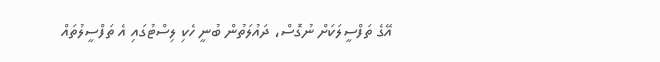އޭގެ ތަފްސީލަކަށް ނުގޮސް، ދައުލަތުން ބުނީ ހެކި ލިސްޓުގައި އެ ތަފްސީލުތައް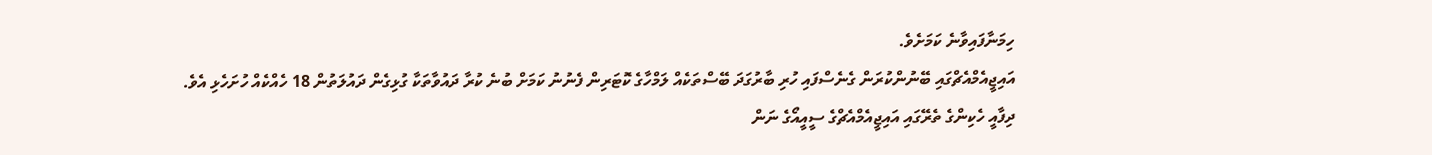ހިމަނާފައިވާނެ ކަމަށެވެ.
އައިޖީއެމްއެޗްގައި ބޭނުންކުރަން ގެނެސްފައި ހުރި ބާރުގަދަ ބޭސްތަކެއް ލަމްހާގެ ކޮޓަރިން ފެނުނު ކަމަށް ބުނެ ކުރާ ދައުވާތަކާ ގުޅިގެން ދައުލަތުން 18 ހެއްކެއް ހުށަހެޅި އެވެ.
ދިފާއީ ހެކިންގެ ތެރޭގައި އައިޖީއެމްއެޗްގެ ސީއީއޯގެ ނަން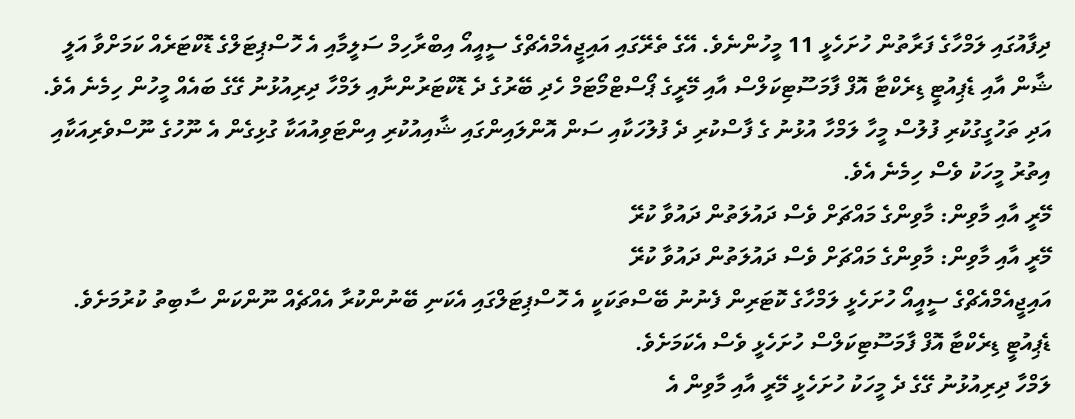ދިފާއުގައި ލަމްހާގެ ފަރާތުން ހުށަހެޅީ 11 މީހުންނެވެ. އޭގެ ތެރޭގައި އައިޖީއެމްއެޗްގެ ސީއީއޯ އިބްރާހިމް ސަލީމާއި އެ ހޮސްޕިޓަލްގެ ޑޮކްޓަރެއް ކަމަށްވާ އަލީ ޝާން އާއި ޑެޕިއުޓީ ޑިރެކްޓާ އޮފް ފާމަސޫޓިކަލްސް އާއި މޭރީގެ ޕޯސްޓްމޯޓަމް ހެދި ބޭރުގެ ދެ ޑޮކްޓަރުންނާއި ލަމްހާ ދިރިއުޅުނު ގޭގެ ބައެއް މީހުން ހިމެނެ އެވެ. އަދި ތަހުގީގުކުރި ފުލުސް މީހާ ލަމްހާ އުޅުނު ގެ ފާސްކުރި ދެ ފުލުހަކާއި ސަން އޮންލައިންގައި ޝާއިއުކުރި އިންޓަވިއުއަކާ ގުޅިގެން އެ ނޫހުގެ ނޫސްވެރިއަކާއި އިތުރު މީހަކު ވެސް ހިމެނެ އެވެ.
މޭރީ އާއި މާވިން: މާވިންގެ މައްޗަށް ވެސް ދައުލަތުން ދައުވާ ކުރޭ
މޭރީ އާއި މާވިން: މާވިންގެ މައްޗަށް ވެސް ދައުލަތުން ދައުވާ ކުރޭ
އައިޖީއެމްއެޗްގެ ސީއީއޯ ހުށަހެޅީ ލަމްހާގެ ކޮޓަރިން ފެނުނު ބޭސްތަކަކީ އެ ހޮސްޕިޓަލްގައި އެކަނި ބޭނުންކުރާ އެއްޗެއް ނޫންކަން ސާބިތު ކުރުމަށެވެ. ޑެޕިއުޓީ ޑިރެކްޓާ އޮފް ފާމަސޫޓިކަލްސް ހުށަހެޅީ ވެސް އެކަމަށެވެ.
ލަމްހާ ދިރިއުޅުނު ގޭގެ ދެ މީހަކު ހުށަހެޅީ މޭރީ އާއި މާވިން އެ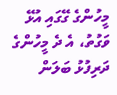މީހުންގެ ގޭގައި އުޅޭ ވަގުތު، އެ ދެ މީހުންގެ ދަރިފުޅު ބަލަން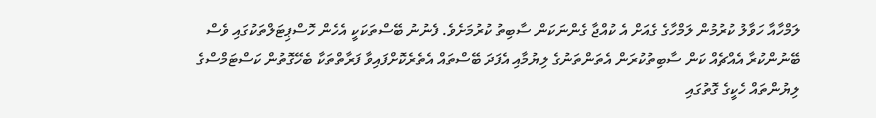ލަމްހާއާ ހަވާލު ކުރުމުން ލަމްހާގެ ގެއަށް އެ ކުއްޖާ ގެންނަކަން ސާބިތު ކުރުމަށެވެ. ފެނުނު ބޭސްތަކަކީ އެހެން ހޮސްޕިޓަލްތަކުގައި ވެސް ބޭނުންކުރާ އެއްޗެއް ކަން ސާބިތުކުރަން އެތަންތަނުގެ ލިޔުމާއި އެފަދަ ބޭސްތައް އެތެރެކޮށްފައިވާ ފަރާތްތަކާ ބެހޭގޮތުން ކަސްޓަމްސްގެ ލިޔުންތައް ހެކީގެ ގޮތުގައި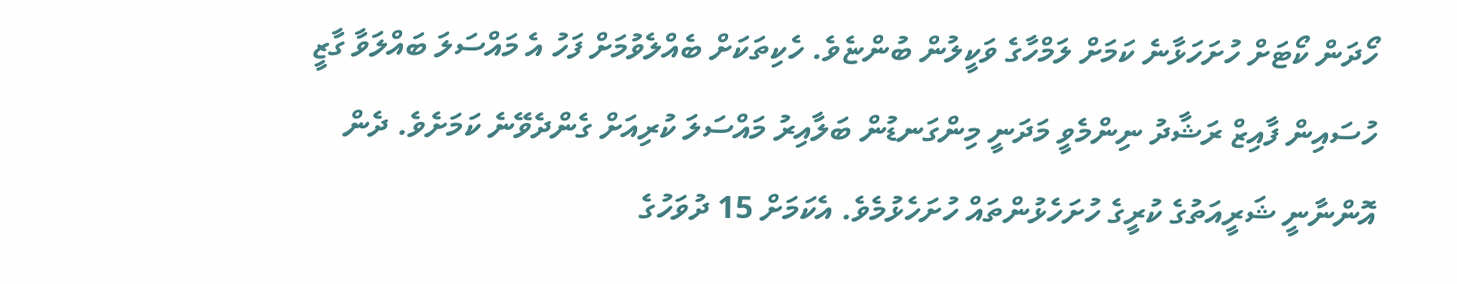ހޯދަން ކޯޓަށް ހުށަހަޅާނެ ކަމަށް ލަމްހާގެ ވަކީލުން ބުންޏެވެ. ހެކިތަކަށް ބެއްލެވުމަށް ފަހު އެ މައްސަލަ ބައްލަވާ ގާޒީ ހުސައިން ފާއިޒް ރަޝާދު ނިންމެވީ މަދަނީ މިންގަނޑުން ބަލާއިރު މައްސަލަ ކުރިއަށް ގެންދެވޭނެ ކަމަށެވެ. ދެން އޮންނާނީ ޝަރީއަތުގެ ކުރީގެ ހުށަހެޅުންތައް ހުށަހެޅުމެވެ. އެކަމަށް 15 ދުވަހުގެ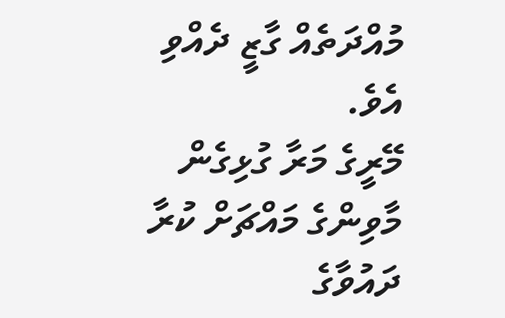މުއްދަތެއް ގާޒީ ދެއްވި އެވެ.
މޭރީގެ މަރާ ގުޅިގެން މާވިންގެ މައްޗަށް ކުރާ ދައުވާގެ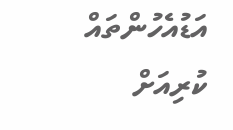އަޑުއެހުންތައް ކުރިއަށް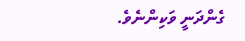ގެންދަނީ ވަކިންނެވެ.